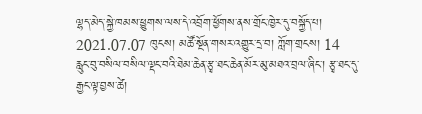ལྷད་མེད་སྐྱེ་ཁམས་ཕྱུགས་ལས་དེ་འབྲོག་ཕྱོགས་ནས་གྲོང་ཁྱེར་དུ་བསྐྱོད་པ།
2021.07.07 ཁུངས། མཚོ་སྔོན་གསར་འགྱུར་དྲ་བ། ཀློག་གྲངས། 14
རླུང་བུ་བསིལ་བསིལ་ལྡང་བའི་ཐེམ་ཆེན་རྩྭ་ཐང་ཆེན་མོར་མུ་མཐའ་བྲལ་ཞིང་། རྩྭ་ཐང་དུ་རྒྱང་ལྟ་བྱས་ཚེ།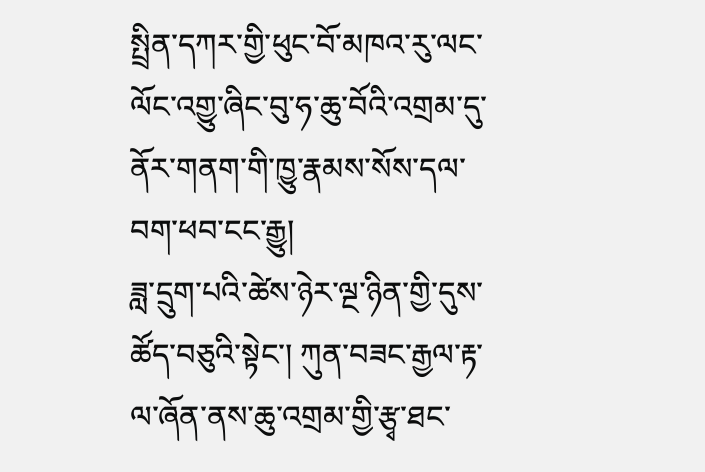སྤྲིན་དཀར་གྱི་ཕུང་བོ་མཁའ་རུ་ལང་ལོང་འགྱུ་ཞིང་བུ་ཧ་ཆུ་བོའི་འགྲམ་དུ་ནོར་གནག་གི་ཁྱུ་རྣམས་སོས་དལ་བག་ཕབ་ངང་རྒྱུ།
ཟླ་དྲུག་པའི་ཚེས་ཉེར་ལྔ་ཉིན་གྱི་དུས་ཚོད་བཅུའི་སྟེང་། ཀུན་བཟང་རྒྱལ་རྟ་ལ་ཞོན་ནས་ཆུ་འགྲམ་གྱི་རྩྭ་ཐང་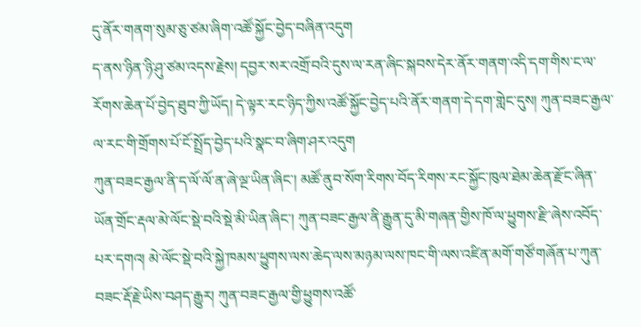དུ་ནོར་གནག་སུམ་ཅུ་ཙམ་ཞིག་འཚོ་སྐྱོང་བྱེད་བཞིན་འདུག
ད་ནས་ཉིན་ཉི་ཤུ་ཙམ་འདས་རྗེས། དབྱར་སར་འགྲོ་བའི་དུས་ལ་རན་ཞིང་སྐབས་དེར་ནོར་གནག་འདི་དག་གིས་ང་ལ་རོགས་ཆེན་པོ་བྱེད་ཐུབ་ཀྱི་ཡོད། དེ་ལྟར་རང་ཉིད་ཀྱིས་འཚོ་སྐྱོང་བྱེད་པའི་ནོར་གནག་དེ་དག་གླེང་དུས། ཀུན་བཟང་རྒྱལ་ལ་རང་གི་གྲོགས་པོ་ངོ་སྤྲོད་བྱེད་པའི་སྣང་བ་ཞིག་ཤར་འདུག
ཀུན་བཟང་རྒྱལ་ནི་ད་ལོ་ལོ་ན་ཞེ་ལྔ་ཡིན་ཞིང་། མཚོ་ནུབ་སོག་རིགས་བོད་རིགས་རང་སྐྱོང་ཁུལ་ཐེམ་ཆེན་རྫོང་ཞིན་ཡོན་གྲོང་རྡལ་མེ་ལོང་སྡེ་བའི་སྡེ་མི་ཡིན་ཞིང་། ཀུན་བཟང་རྒྱལ་ནི་རྒྱུན་དུ་མི་གཞན་གྱིས་ཁོ་ལ་ཕྱུགས་རྫི་ཞེས་འབོད་པར་དགའ། མེ་ལོང་སྡེ་བའི་སྐྱེ་ཁམས་ཕྱུགས་ལས་ཆེད་ལས་མཉམ་ལས་ཁང་གི་ལས་འཛིན་མགོ་གཙོ་གཞོན་པ་ཀུན་བཟང་རྡོ་རྗེ་ཡིས་བཤད་རྒྱུར། ཀུན་བཟང་རྒྱལ་གྱི་ཕྱུགས་འཚོ་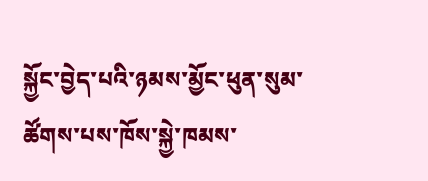སྐྱོང་བྱེད་པའི་ཉམས་མྱོང་ཕུན་སུམ་ཚོགས་པས་ཁོས་སྐྱེ་ཁམས་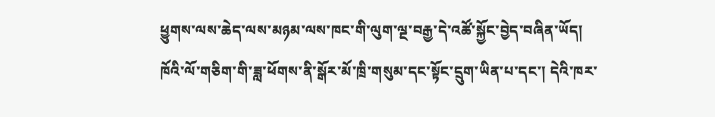ཕྱུགས་ལས་ཆེད་ལས་མཉམ་ལས་ཁང་གི་ལུག་ལྔ་བརྒྱ་དེ་འཚོ་སྐྱོང་བྱེད་བཞིན་ཡོད། ཁོའི་ལོ་གཅིག་གི་ཟླ་ཕོགས་ནི་སྒོར་མོ་ཁྲི་གསུམ་དང་སྟོང་དྲུག་ཡིན་པ་དང་། དེའི་ཁར་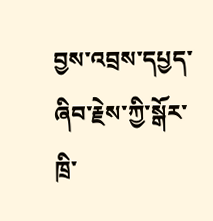བྱས་འབྲས་དཔྱད་ཞིབ་རྗེས་ཀྱི་སྒོར་ཁྲི་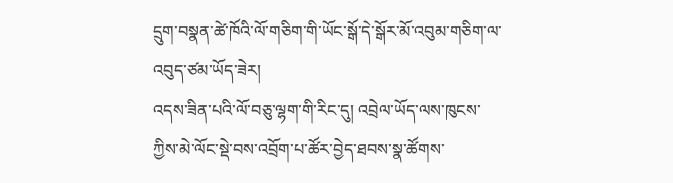དྲུག་བསྣན་ཚེ་ཁོའི་ལོ་གཅིག་གི་ཡོང་སྒོ་དེ་སྒོར་མོ་འབུམ་གཅིག་ལ་འབུད་ཙམ་ཡོད་ཟེར།
འདས་ཟིན་པའི་ལོ་བཅུ་ལྷག་གི་རིང་དུ། འབྲེལ་ཡོད་ལས་ཁུངས་ཀྱིས་མེ་ལོང་སྡེ་བས་འབྲོག་པ་ཚོར་བྱེད་ཐབས་སྣ་ཚོགས་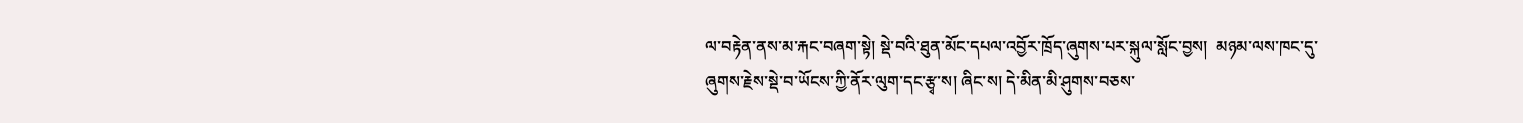ལ་བརྟེན་ནས་མ་རྐང་བཞག་སྟེ། སྡེ་བའི་ཐུན་མོང་དཔལ་འབྱོར་ཁྲོད་ཞུགས་པར་སྐུལ་སློང་བྱས།  མཉམ་ལས་ཁང་དུ་ཞུགས་རྗེས་སྡེ་བ་ཡོངས་ཀྱི་ནོར་ལུག་དང་རྩྭ་ས། ཞིང་ས། དེ་མིན་མི་ཤུགས་བཅས་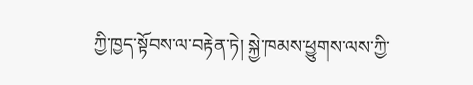ཀྱི་ཁྱད་སྟོབས་ལ་བརྟེན་ཏེ། སྐྱེ་ཁམས་ཕྱུགས་ལས་ཀྱི་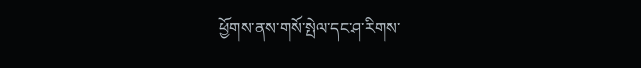ཕྱོགས་ནས་གསོ་སྤེལ་དང་ཤ་རིགས་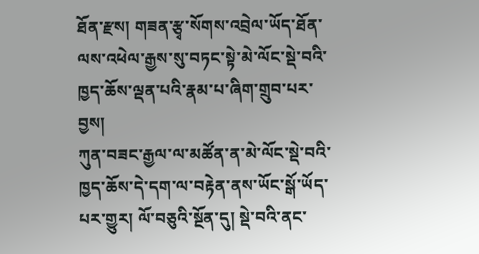ཐོན་རྫས། གཟན་རྩྭ་སོགས་འབྲེལ་ཡོད་ཐོན་ལས་འཕེལ་རྒྱས་སུ་བཏང་སྟེ་མེ་ལོང་སྡེ་བའི་ཁྱད་ཆོས་ལྡན་པའི་རྣམ་པ་ཞིག་གྲུབ་པར་བྱས།
ཀུན་བཟང་རྒྱལ་ལ་མཚོན་ན་མེ་ལོང་སྡེ་བའི་ཁྱད་ཆོས་དེ་དག་ལ་བརྟེན་ནས་ཡོང་སྒོ་ཡོད་པར་གྱུར། ལོ་བཅུའི་སྔོན་དུ། སྡེ་བའི་ནང་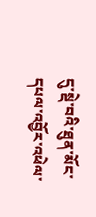དུ་སྡེ་བའི་ཐུན་མོང་དཔལ་འབྱོར་འཕེལ་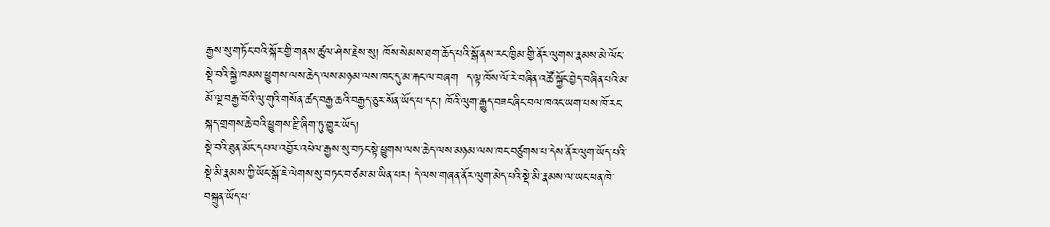རྒྱས་སུ་གཏོང་བའི་སྐོར་གྱི་གནས་ཚུལ་ཤེས་རྗེས་སུ། ཁོས་སེམས་ཐག་ཆོད་པའི་སྒོ་ནས་རང་ཁྱིམ་གྱི་ནོར་ལུགས་རྣམས་མེ་ལོང་སྡེ་བའི་སྐྱེ་ཁམས་ཕྱུགས་ལས་ཆེད་ལས་མཉམ་ལས་ཁང་དུ་མ་རྐང་ལ་བཞག  ད་ལྟ་ཁོས་ལོ་རེ་བཞིན་འཚོ་སྐྱོང་བྱེད་བཞིན་པའི་མ་མོ་ལྔ་བརྒྱ་བོའི་ལུ་གུའི་གསོན་ཚད་བརྒྱ་ཆའི་བརྒྱད་ཅུར་སོན་ཡོད་པ་དང་། ཁོའི་ལུག་རྒྱུད་བཟང་ཞིང་བལ་ཁའང་ཡག་པས་ཁོ་རང་སྐད་གྲགས་ཆེ་བའི་ཕྱུགས་རྫི་ཞིག་ཏུ་གྱུར་ཡོད།
སྡེ་བའི་ཐུན་མོང་དཔལ་འབྱོར་འཕེལ་རྒྱས་སུ་བཏང་སྟེ་ཕྱུགས་ལས་ཆེད་ལས་མཉམ་ལས་ཁང་བཙུགས་པ་དེས་ནོར་ལུག་ཡོད་པའི་སྡེ་མི་རྣམས་ཀྱི་ཡོང་སྒོ་ཇེ་ལེགས་སུ་བཏང་བ་ཙམ་མ་ཡིན་པར། དེ་ལས་གཞན་ནོར་ལུག་མེད་པའི་སྡེ་མི་རྣམས་ལ་ཡང་ཕན་ཁེ་བསྐྲུན་ཡོད་པ་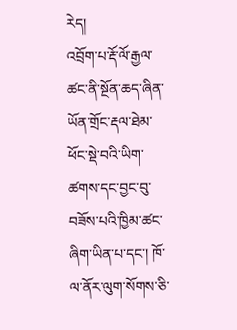རེད།
འབྲོག་པ་རྡོ་ལོ་རྒྱལ་ཚང་ནི་སྔོན་ཆད་ཞིན་ཡོན་གྲོང་རྡལ་ཐེམ་ཕོང་སྡེ་བའི་ཡིག་ཚགས་དང་བྱང་བུ་བཟོས་པའི་ཁྱིམ་ཚང་ཞིག་ཡིན་པ་དང་། ཁོ་ལ་ནོར་ལུག་སོགས་ཅི་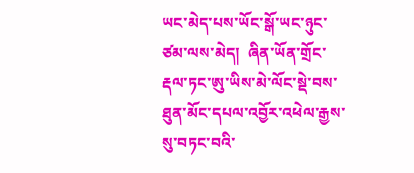ཡང་མེད་པས་ཡོང་སྒོ་ཡང་ཉུང་ཙམ་ལས་མེད།  ཞིན་ཡོན་གྲོང་རྡལ་ཏང་ཨུ་ཡིས་མེ་ལོང་སྡེ་བས་ཐུན་མོང་དཔལ་འབྱོར་འཕེལ་རྒྱས་སུ་བཏང་བའི་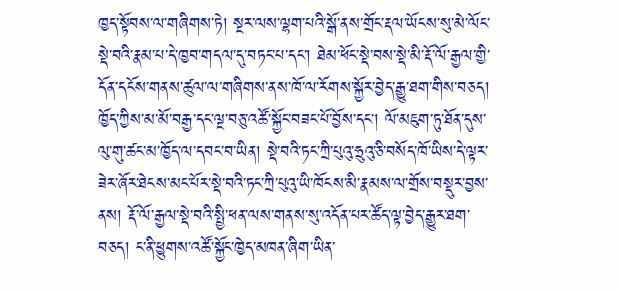ཁྱད་སྟོབས་ལ་གཞིགས་ཏེ། སྔར་ལས་ལྷག་པའི་སྒོ་ནས་གྲོང་རྡལ་ཡོངས་སུ་མེ་ལོང་སྡེ་བའི་རྣམ་པ་དེ་ཁྱབ་གདལ་དུ་བཏང་པ་དང་། ཐེམ་ཕོང་སྡེ་བས་སྡེ་མི་རྡོ་ལོ་རྒྱལ་གྱི་དོན་དངོས་གནས་ཚུལ་ལ་གཞིགས་ནས་ཁོ་ལ་རོགས་སྐྱོར་བྱེད་རྒྱུ་ཐག་གིས་བཅད།
ཁྱོད་ཀྱིས་མ་མོ་བརྒྱ་དང་ལྔ་བཅུ་འཚོ་སྐྱོང་བཟང་པོ་བྱོས་དང་། ལོ་མཇུག་ཏུ་ཐོན་དུས་ལུ་གུ་ཚང་མ་ཁྱོད་ལ་དབང་བ་ཡིན། སྡེ་བའི་ཏང་ཀྲི་པུའུ་ཧྲུའུ་ཅི་བསོད་ཁོ་ཡིས་དེ་ལྟར་ཟེར་ཞོར་ཐེངས་མང་པོར་སྡེ་བའི་ཏང་ཀྲི་པུའུ་ཡི་ཁོངས་མི་རྣམས་ལ་གྲོས་བསྡུར་བྱས་ནས། རྡོ་ལོ་རྒྱལ་སྡེ་བའི་སྤྱི་ཕན་ལས་གནས་སུ་འདོན་པར་ཚོད་ལྟ་བྱེད་རྒྱུར་ཐག་བཅད། ང་ནི་ཕྱུགས་འཚོ་སྐྱོང་ཁྱེད་མཁན་ཞིག་ཡིན་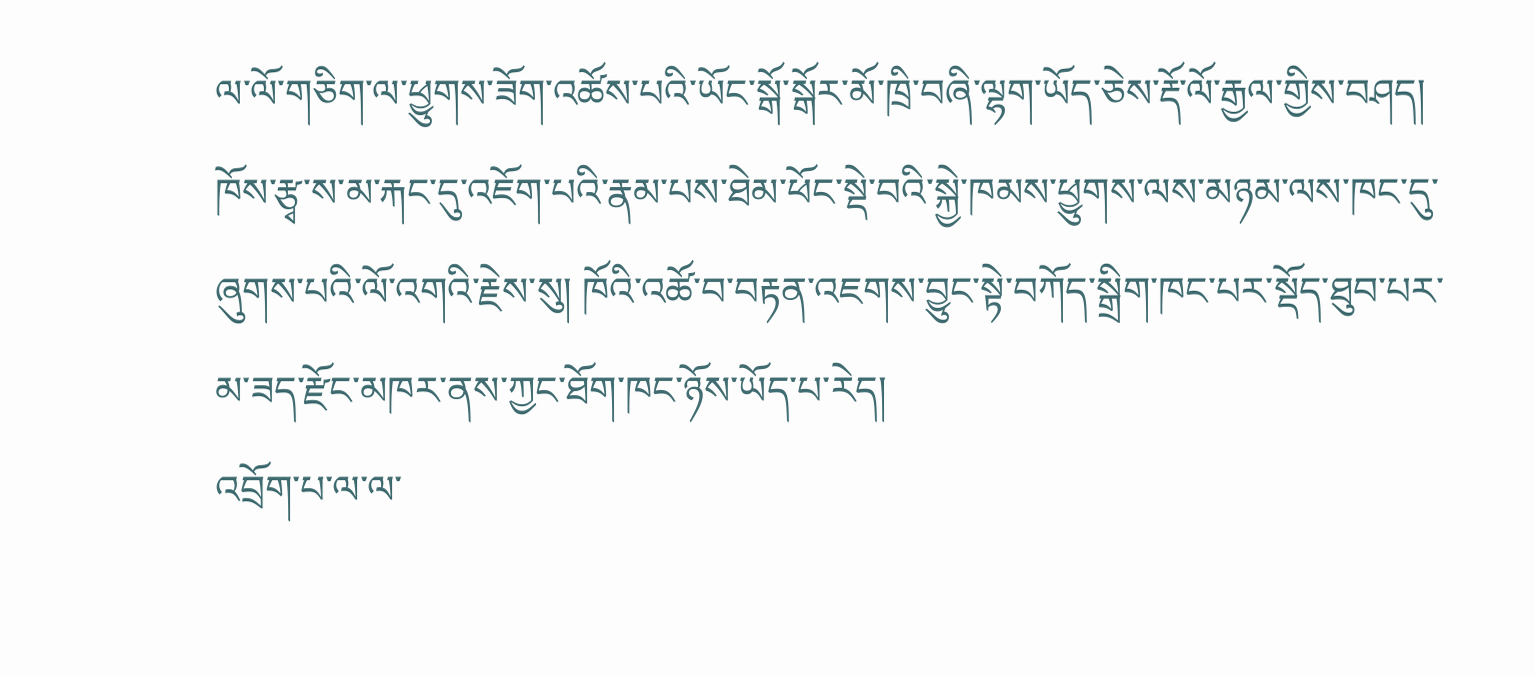ལ་ལོ་གཅིག་ལ་ཕྱུགས་ཟོག་འཚོས་པའི་ཡོང་སྒོ་སྒོར་མོ་ཁྲི་བཞི་ལྷག་ཡོད་ཅེས་རྡོ་ལོ་རྒྱལ་གྱིས་བཤད། ཁོས་རྩྭ་ས་མ་རྐང་དུ་འཇོག་པའི་རྣམ་པས་ཐེམ་ཕོང་སྡེ་བའི་སྐྱེ་ཁམས་ཕྱུགས་ལས་མཉམ་ལས་ཁང་དུ་ཞུགས་པའི་ལོ་འགའི་རྗེས་སུ། ཁོའི་འཚོ་བ་བརྟན་འཇགས་བྱུང་སྟེ་བཀོད་སྒྲིག་ཁང་པར་སྡོད་ཐུབ་པར་མ་ཟད་རྫོང་མཁར་ནས་ཀྱང་ཐོག་ཁང་ཉོས་ཡོད་པ་རེད།
འབྲོག་པ་ལ་ལ་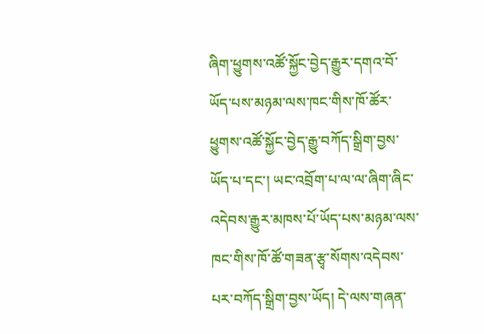ཞིག་ཕྱུགས་འཚོ་སྐྱོང་བྱེད་རྒྱུར་དགའ་བོ་ཡོད་པས་མཉམ་ལས་ཁང་གིས་ཁོ་ཚོར་ཕྱུགས་འཚོ་སྐྱོང་བྱེད་རྒྱུ་བཀོད་སྒྲིག་བྱས་ཡོད་པ་དང་། ཡང་འབྲོག་པ་ལ་ལ་ཞིག་ཞིང་འདེབས་རྒྱུར་མཁས་པོ་ཡོད་པས་མཉམ་ལས་ཁང་གིས་ཁོ་ཚོ་གཟན་རྩྭ་སོགས་འདེབས་པར་བཀོད་སྒྲིག་བྱས་ཡོད། དེ་ལས་གཞན་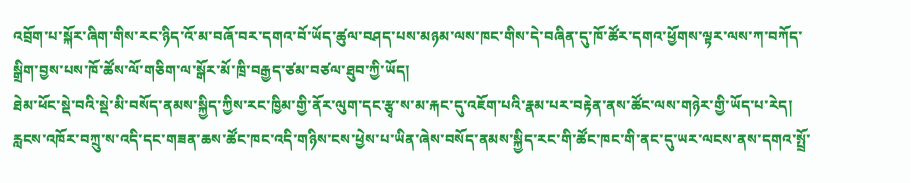འབྲོག་པ་སྐོར་ཞིག་གིས་རང་ཉིད་འོ་མ་བཞོ་བར་དགའ་བོ་ཡོད་ཚུལ་བཤད་པས་མཉམ་ལས་ཁང་གིས་དེ་བཞིན་དུ་ཁོ་ཚོར་དགའ་ཕྱོགས་ལྟར་ལས་ཀ་བཀོད་སྒྲིག་བྱས་པས་ཁོ་ཚོས་ལོ་གཅིག་ལ་སྒོར་མོ་ཁྲི་བརྒྱད་ཙམ་བཙལ་ཐུབ་ཀྱི་ཡོད།
ཐེམ་ཕོང་སྡེ་བའི་སྡེ་མི་བསོད་ནམས་སྐྱིད་ཀྱིས་རང་ཁྱིམ་གྱི་ནོར་ལུག་དང་རྩྭ་ས་མ་རྐང་དུ་འཇོག་པའི་རྣམ་པར་བརྟེན་ནས་ཚོང་ལས་གཉེར་གྱི་ཡོད་པ་རེད། རླངས་འཁོར་བཀྲུ་ས་འདི་དང་གཟན་ཆས་ཚོང་ཁང་འདི་གཉིས་ངས་ཕྱེས་པ་ཡིན་ཞེས་བསོད་ནམས་སྐྱིད་རང་གི་ཚོང་ཁང་གི་ནང་དུ་ཡར་ལངས་ནས་དགའ་སྤྲོ་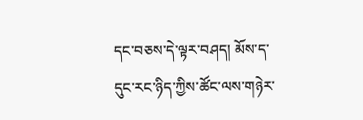དང་བཅས་དེ་ལྟར་བཤད། མོས་ད་དུང་རང་ཉིད་ཀྱིས་ཚོང་ལས་གཉེར་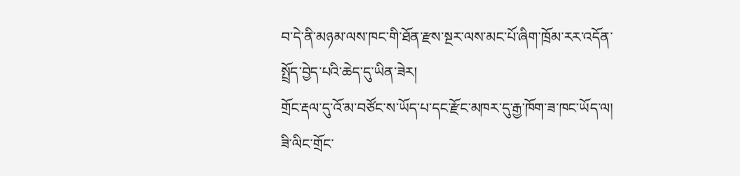བ་དེ་ནི་མཉམ་ལས་ཁང་གི་ཐོན་རྫས་སྔར་ལས་མང་པོ་ཞིག་ཁྲོམ་རར་འདོན་སྤྲོད་བྱེད་པའི་ཆེད་དུ་ཡིན་ཟེར།
གྲོང་རྡལ་དུ་འོ་མ་བཙོང་ས་ཡོད་པ་དང་རྫོང་མཁར་དུ་རྒྱ་ཁོག་ཟ་ཁང་ཡོད་ལ། ཟི་ལིང་གྲོང་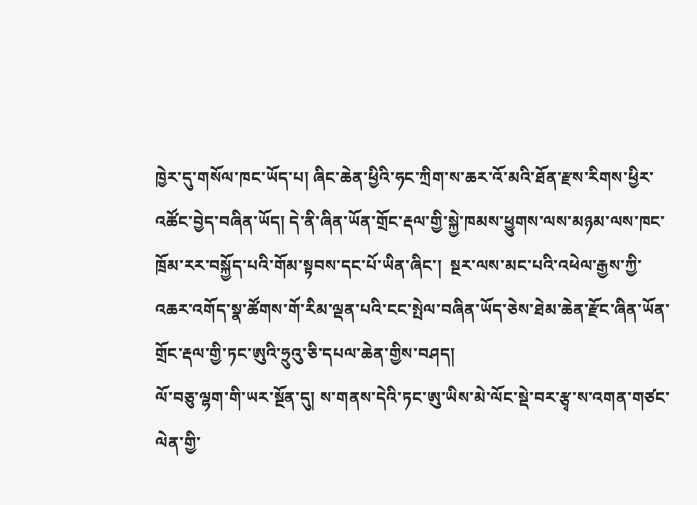ཁྱེར་དུ་གསོལ་ཁང་ཡོད་པ། ཞིང་ཆེན་ཕྱིའི་ཧང་ཀྲིག་ས་ཆར་འོ་མའི་ཐོན་རྫས་རིགས་ཕྱིར་འཚོང་བྱེད་བཞིན་ཡོད། དེ་ནི་ཞིན་ཡོན་གྲོང་རྡལ་གྱི་སྐྱེ་ཁམས་ཕྱུགས་ལས་མཉམ་ལས་ཁང་ཁྲོམ་རར་བསྐྱོད་པའི་གོམ་སྟབས་དང་པོ་ཡིན་ཞིང་།  སྔར་ལས་མང་པའི་འཕེལ་རྒྱས་ཀྱི་འཆར་འགོད་སྣ་ཚོགས་གོ་རིམ་ལྡན་པའི་ངང་སྤེལ་བཞིན་ཡོད་ཅེས་ཐེམ་ཆེན་རྫོང་ཞིན་ཡོན་གྲོང་རྡལ་གྱི་ཏང་ཨུའི་ཧྲུའུ་ཅི་དཔལ་ཆེན་གྱིས་བཤད།
ལོ་བཅུ་ལྷག་གི་ཡར་སྔོན་དུ། ས་གནས་དེའི་ཏང་ཨུ་ཡིས་མེ་ལོང་སྡེ་བར་རྩྭ་ས་འགན་གཙང་ལེན་གྱི་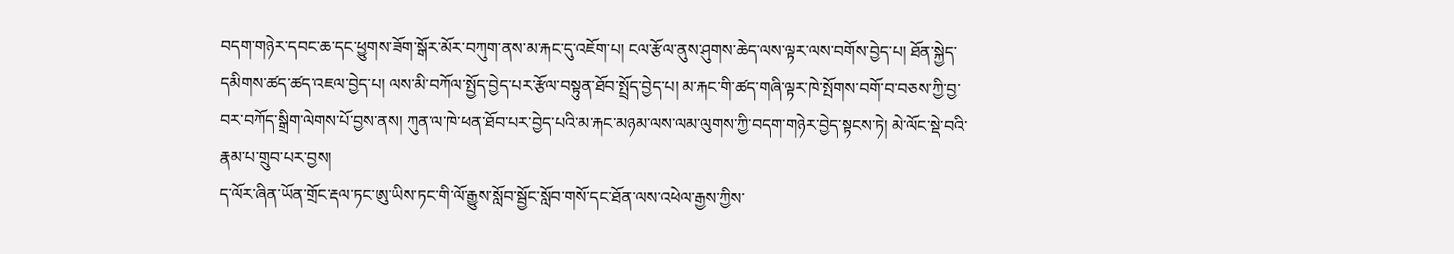བདག་གཉེར་དབང་ཆ་དང་ཕྱུགས་ཟོག་སྒོར་མོར་བཀུག་ནས་མ་རྐང་དུ་འཇོག་པ། ངལ་རྩོལ་ནུས་ཤུགས་ཆེད་ལས་ལྟར་ལས་བགོས་བྱེད་པ། ཐོན་སྐྱེད་དམིགས་ཚད་ཚད་འཇལ་བྱེད་པ། ལས་མི་བཀོལ་སྤྱོད་བྱེད་པར་རྩོལ་བསྟུན་ཐོབ་སྤྲོད་བྱེད་པ། མ་རྐང་གི་ཚད་གཞི་ལྟར་ཁེ་སྤོགས་བགོ་བ་བཅས་ཀྱི་བྱ་བར་བཀོད་སྒྲིག་ལེགས་པོ་བྱས་ནས། ཀུན་ལ་ཁེ་ཕན་ཐོབ་པར་བྱེད་པའི་མ་རྐང་མཉམ་ལས་ལམ་ལུགས་ཀྱི་བདག་གཉེར་བྱེད་སྟངས་ཏེ། མེ་ལོང་སྡེ་བའི་རྣམ་པ་གྲུབ་པར་བྱས།
ད་ལོར་ཞིན་ཡོན་གྲོང་རྡལ་ཏང་ཨུ་ཡིས་ཏང་གི་ལོ་རྒྱུས་སློབ་སྦྱོང་སློབ་གསོ་དང་ཐོན་ལས་འཕེལ་རྒྱས་ཀྱིས་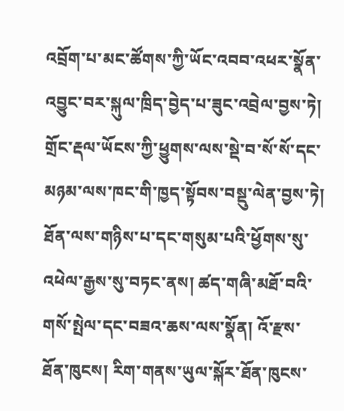འབྲོག་པ་མང་ཚོགས་ཀྱི་ཡོང་འབབ་འཕར་སྣོན་འབྱུང་བར་སྐུལ་ཁྲིད་བྱེད་པ་ཟུང་འབྲེལ་བྱས་ཏེ། གྲོང་རྡལ་ཡོངས་ཀྱི་ཕྱུགས་ལས་སྡེ་བ་སོ་སོ་དང་མཉམ་ལས་ཁང་གི་ཁྱད་སྟོབས་བསྡུ་ལེན་བྱས་ཏེ། ཐོན་ལས་གཉིས་པ་དང་གསུམ་པའི་ཕྱོགས་སུ་འཕེལ་རྒྱས་སུ་བཏང་ནས། ཚད་གཞི་མཐོ་བའི་གསོ་སྤེལ་དང་བཟའ་ཆས་ལས་སྣོན། འོ་རྫས་ཐོན་ཁུངས། རིག་གནས་ཡུལ་སྐོར་ཐོན་ཁུངས་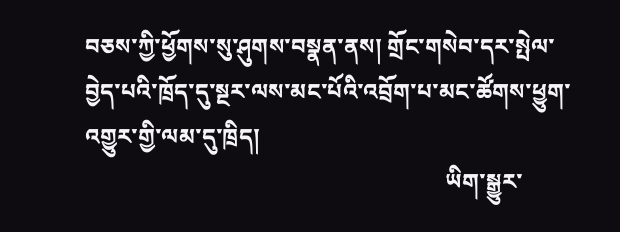བཅས་ཀྱི་ཕྱོགས་སུ་ཤུགས་བསྣན་ནས། གྲོང་གསེབ་དར་སྤེལ་བྱེད་པའི་ཁྲོད་དུ་སྔར་ལས་མང་པོའི་འབྲོག་པ་མང་ཚོགས་ཕྱུག་འགྱུར་གྱི་ལམ་དུ་ཁྲིད།
                                                               ཡིག་སྒྱུར་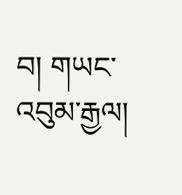བ། གཡང་འབུམ་རྒྱལ།